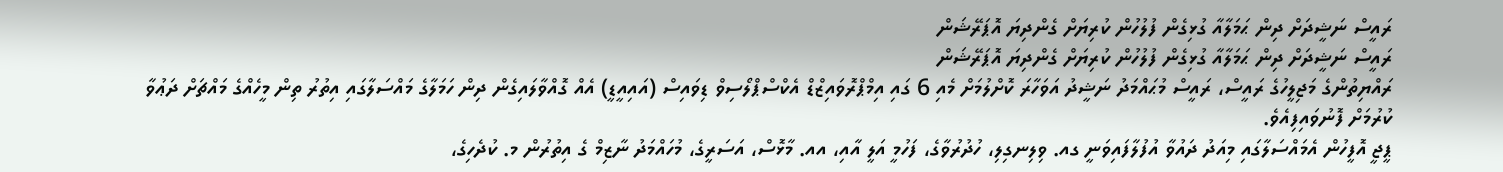ރައީސް ނަޝީދަށް ދިން ޙަމަލާއާ ގުޅިގެން ފުލުހުން ކުރިޔަށް ގެންދިޔަ އޮޕަރޭޝަން
ރައީސް ނަޝީދަށް ދިން ޙަމަލާއާ ގުޅިގެން ފުލުހުން ކުރިޔަށް ގެންދިޔަ އޮޕަރޭޝަން
ރައްޔިތުންގެ މަޖިލީހުގެ ރައީސް، ރައީސް މުޙައްމަދު ނަޝީދު އަވަހާރަ ކޮށްލުމަށް މެއި 6 ގައި އިމްޕްރޮވައިޒްޑް އެކްސްޕްލޯސިވް ޑިވައިސް (އައިއީޑީ) އެއް ގޮއްވާލައިގެން ދިން ހަމަލާގެ މައްސަލާގައި އިތުރު ތިން މީހެއްގެ މައްޗަށް ދަޢުވާ ކުރުމަށް ފޮނުވައިފިއެވެ.
ޕީޖީ އޮފީހުން އެމައްސަލާގައި މިއަދު ދައުވާ އުފުލާފައިވަނީ ގއ. ވިލިނގިލި، ހުދުރުވާގެ، ފަހުމީ އަލީ އާއި، އއ. މާޅޮސް، އަސަރީގެ، މުހައްމަދު ނާޒިމް ގެ އިތުރުން މ. ކުދެހިގެ،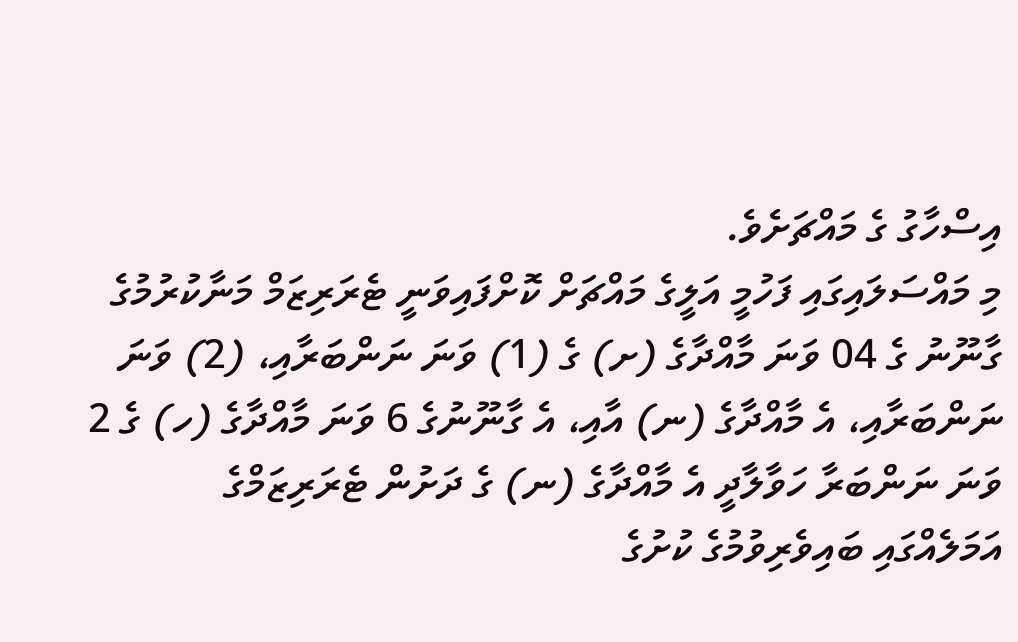އިސްހާގު ގެ މައްޗަށެވެ.
މި މައްސަލައިގައި ފަހުމީ އަލީގެ މައްޗަށް ކޮށްފައިވަނީ ޓެރަރިޒަމް މަނާކުރުމުގެ ގާނޫނު ގެ 04 ވަނަ މާއްދާގެ (ށ) ގެ (1) ވަނަ ނަންބަރާއި، (2) ވަނަ ނަންބަރާއި، އެ މާއްދާގެ (ނ) އާއި، އެ ގާނޫނުގެ 6 ވަނަ މާއްދާގެ (ހ) ގެ 2 ވަނަ ނަންބަރާ ހަވާލާދީ އެ މާއްދާގެ (ނ) ގެ ދަށުން ޓެރަރިޒަމްގެ އަމަލެއްގައި ބައިވެރިވުމުގެ ކުށުގެ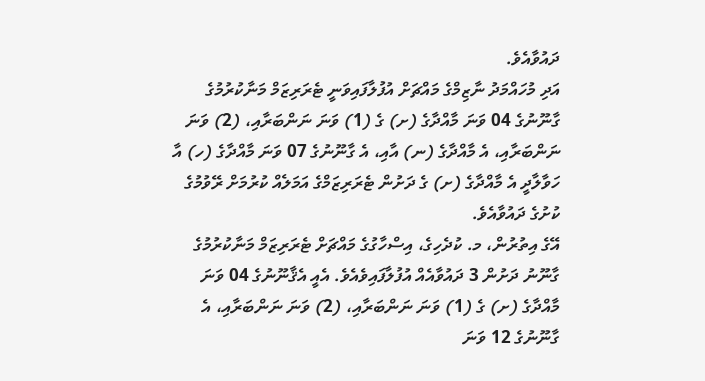ދައުވާއެވެ.
އަދި މުހައްމަދު ނާޒިމްގެ މައްޗަށް އުފުލާފައިވަނީ ޓެރަރިޒަމް މަނާކުރުމުގެ ގާނޫނުގެ 04 ވަނަ މާއްދާގެ (ށ) ގެ (1) ވަނަ ނަންބަރާއި، (2) ވަނަ ނަންބަރާއި، އެ މާއްދާގެ (ނ) އާއި، އެ ގާނޫނުގެ 07 ވަނަ މާއްދާގެ (ހ) އާ ހަވާލާދީ އެ މާއްދާގެ (ށ) ގެ ދަށުން ޓެރަރިޒަމްގެ އަމަލެއް ކުރުމަށް ރޭވުމުގެ ކުށުގެ ދައުވާއެވެ.
އޭގެ އިތުރުން، މ. ކުދެހިގެ، އިސްހާގުގެ މައްޗަށް ޓެރަރިޒަމް މަނާކުރުމުގެ ގާނޫނު ދަށުން 3 ދައުވާއެއް އުފުލާފައިވެއެވެ. އެއީ އެޤާނޫނުގެ 04 ވަނަ މާއްދާގެ (ށ) ގެ (1) ވަނަ ނަންބަރާއި، (2) ވަނަ ނަންބަރާއި، އެ ގާނޫނުގެ 12 ވަނަ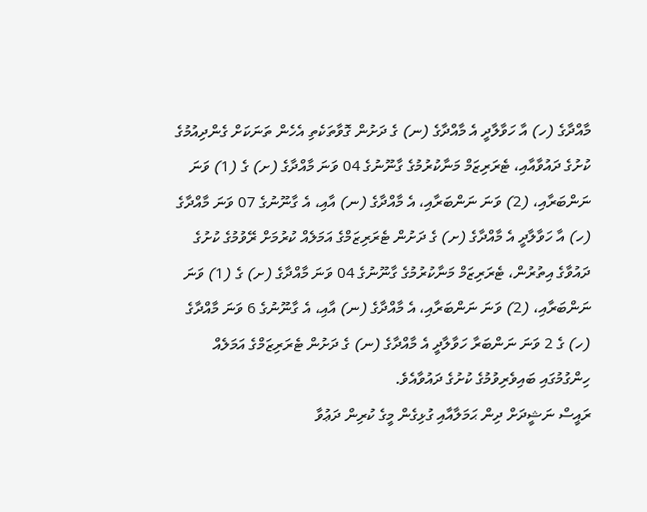މާއްދާގެ (ހ) އާ ހަވާލާދީ އެ މާއްދާގެ (ނ) ގެ ދަށުން ގޮވާތަކެތި އެހެން ތަނަކަށް ގެންދިއުމުގެ ކުށުގެ ދައުވާއާއި، ޓެރަރިޒަމް މަނާކުރުމުގެ ގާނޫނުގެ 04 ވަނަ މާއްދާގެ (ށ) ގެ (1) ވަނަ ނަންބަރާއި، (2) ވަނަ ނަންބަރާއި، އެ މާއްދާގެ (ނ) އާއި، އެ ގާނޫނުގެ 07 ވަނަ މާއްދާގެ (ހ) އާ ހަވާލާދީ އެ މާއްދާގެ (ށ) ގެ ދަށުން ޓެރަރިޒަމްގެ އަމަލެއް ކުރުމަށް ރޭވުމުގެ ކުށުގެ ދައުވާގެ އިތުރުން، ޓެރަރިޒަމް މަނާކުރުމުގެ ގާނޫނުގެ 04 ވަނަ މާއްދާގެ (ށ) ގެ (1) ވަނަ ނަންބަރާއި، (2) ވަނަ ނަންބަރާއި، އެ މާއްދާގެ (ނ) އާއި، އެ ގާނޫނުގެ 6 ވަނަ މާއްދާގެ (ހ) ގެ 2 ވަނަ ނަންބަރާ ހަވާލާދީ އެ މާއްދާގެ (ނ) ގެ ދަށުން ޓެރަރިޒަމްގެ އަމަލެއް ހިންގުމުގައި ބައިވެރިވުމުގެ ކުށުގެ ދައުވާއެވެ.
ރައީސް ނަޝީދަށް ދިން ޙަމަލާއާއި ގުޅިގެން މީގެ ކުރިން ދަޢުވާ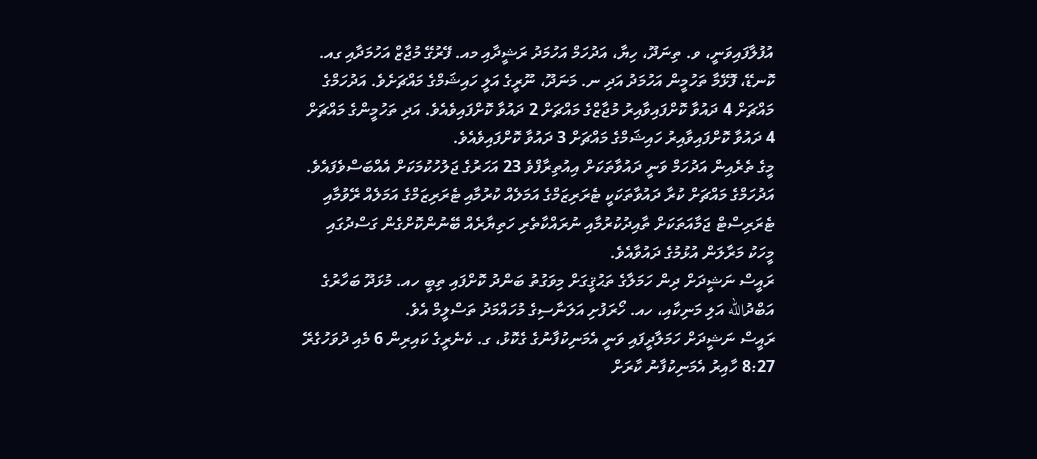އުފުލާފައިވަނީ، ވ. ތިނަދޫ، ހިޔާ، އަދުހަމް އަހުމަދު ރަޝީދާއި މއ. ފޭރުގޭ މުޖާޒް އަހުމަދާއި ގއ. ކޮނޑޭ، ފޮޅޭމާ ތަހުމީން އަހުމަދު އަދި ނ. މަނަދޫ، ނޫރީގެ އަލީ ހައިޝަމްގެ މައްޗަށެވެ. އަދުހަމްގެ މައްޗަށް 4 ދައުވާ ކޮށްފައިވާއިރު މުޖާޒްގެ މައްޗަށް 2 ދައުވާ ކޮށްފައިވެއެވެ. އަދި ތަހުމީންގެ މައްޗަށް 4 ދައުވާ ކޮށްފައިވާއިރު ހައިޝަމްގެ މައްޗަށް 3 ދައުވާ ކޮށްފައިވެއެވެ.
މީގެ ތެރެއިން އަދުހަމް ވަނީ ދައުވާތަކަށް އިއުތިރާފްވެ 23 އަހަރުގެ ޖަލުހުކުމަކަށް އެއްބަސްވެފައެވެ. އަދުހަމްގެ މައްޗަށް ކުރާ ދައުވާތަކަކީ ޓެރަރިޒަމްގެ އަމަލެއް ކުރުމާއި ޓެރަރިޒަމްގެ އަމަލެއް ރޭވުމާއި ޓެރަރިސްޓް ޖަމާއަތަކަށް ތާއިދުކުރުމާއި ނުރައްކާތެރި ހަތިޔާރެއް ބޭނުންކޮށްގެން ގަސްދުގައި މީހަކު މަރާލަން އުޅުމުގެ ދައުވާއެވެ.
ރައީސް ނަޝީދަށް ދިން ހަމަލާގެ ތަޙުޤީގަށް މިވަގުތު ބަންދު ކޮށްފައި ތިބީ ހއ. މުޅަދޫ ބަހާރުގެ އަބްދުالله އަލި މަނިކާއި، ހއ. ހޯރަފުށި އަލަނާސިގެ މުހައްމަދު ތަސްލީމް އެވެ.
ރައީސް ނަޝީދަށް ހަމަލާދީފައި ވަނީ އެމަނިކުފާނުގެ ގެކޮޅު، ގ. ކެނެރީގެ ކައިރިން 6 މެއި ދުވަހުގެރޭ 8:27 ހާއިރު އެމަނިކުފާނު ކާރަށް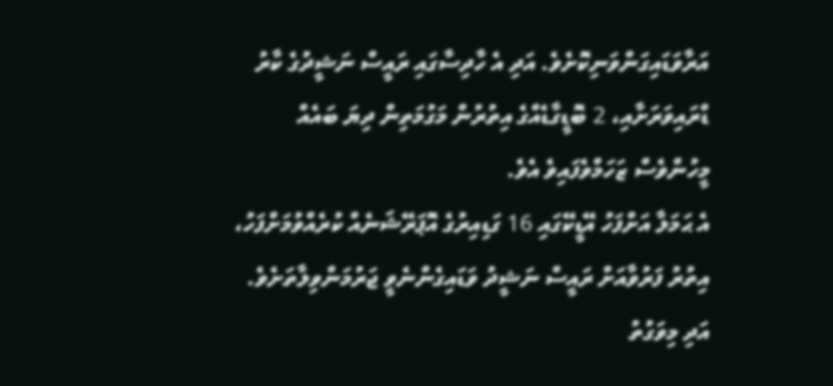އަރާވަޑައިގަންވަނިކޮށެވެ. އަދި އެ ހާދިސާގައި ރައީސް ނަޝީދުގެ ކާރު ޑްރައިވަރަށާއި، 2 ބޮޑީގާޑެއްގެ އިތުރުން މަގުމަތިން ދިޔަ ބައެއް މީހުންވެސް ޒަހަމްވެފައިވެ އެވެ.
އެ ޙަމަލާ އަށްފަހު އޭޑީކޭގައި 16 ގަޑިއިރުގެ އޮޕަރޭޝަނެއް ކުރެއްވުމަށްފަހު، އިތުރު ފަރުވާއަށް ރައީސް ނަޝީދު ވަޑައިގެންނެވީ ޖަރުމަންވިލާތަށެވެ. އަދި މިވަގުތު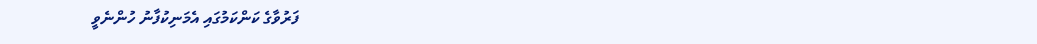ފަރުވާގެ ކަންކަމުގައި އެމަނިކުފާނު ހުންނެވީ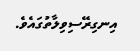އިނގިރޭސިވިލާތުގައެވެ.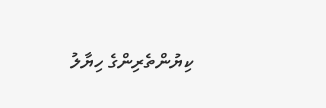ކިޔުންތެރިންގެ ހިޔާލު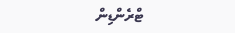ޓްރެންޑިން